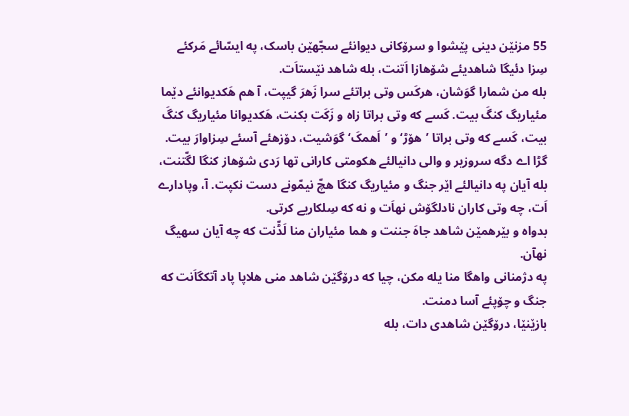55 مزنێن دینی پێشوا و سرۆکانی دیوانئے سجّهێن باسک، په ایسّائے مَرکئے سِزا دئیگا شاهدیئے شۆهازا اَتنت، بله شاهد نێستاَت.
بله من شمارا گوَشان، هرکَس وتی براتئے سرا زَهرَ گیپت، آ هم هَکدیوانئے دێما مئیاریگ کنگَ بیت. کَسے که وتی براتا زاه و زَکَت بکنت، هَکدیوانا مئیاریگ کنگَ بیت، کَسے که وتی براتا ’هۆڑ‘ و ’اَهمکَ‘ گوَشیت، دۆزهئے آسئے سِزاوارَ بیت.
گڑا اے دگه سروزیر و والی دانیالئے هکومتی کارانی تها رَدی شۆهاز کنگا لگّتنت، بله آیان په دانیالئے اێر جنگ و مئیاریگ کنگا هچّ نیمّونے دست نکپت. آ، وپادارے اَت، چه وتی کاران نادلگۆش نهاَت و نه که سِلکاریے کرتی.
بدواه و بێرهمێن شاهد جاهَ جننت و هما مئیاران منا لَڈّنت که چه آیان سهیگ نهآن.
په دژمنانی واهگا منا یله مکن، چیا که درۆگێن شاهد منی هلاپا پاد آتکگاَنت که جنگ و چۆپئے آسا دمنت.
بازێنێا، درۆگێن شاهدی دات، بله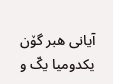آیانی هبر گۆن یکدومیا یکّ و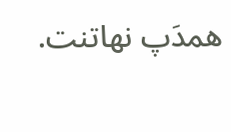همدَپ نهاتنت.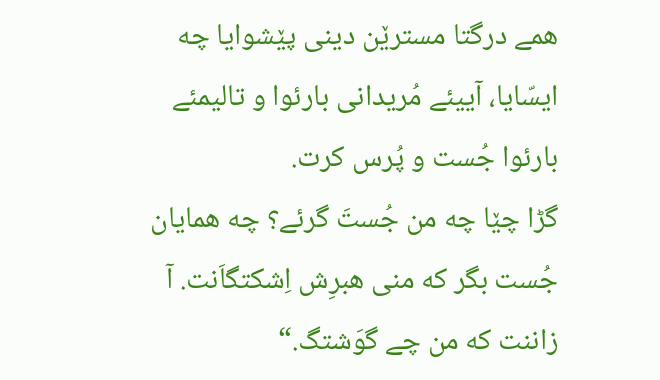همے درگتا مسترێن دینی پێشوایا چه ایسّایا، آییئے مُریدانی بارئوا و تالیمئے بارئوا جُست و پُرس کرت.
گڑا چێا چه من جُستَ گرئے؟ چه همایان جُست بگر که منی هبرِش اِشکتگاَنت. آ زاننت که من چے گوَشتگ.“